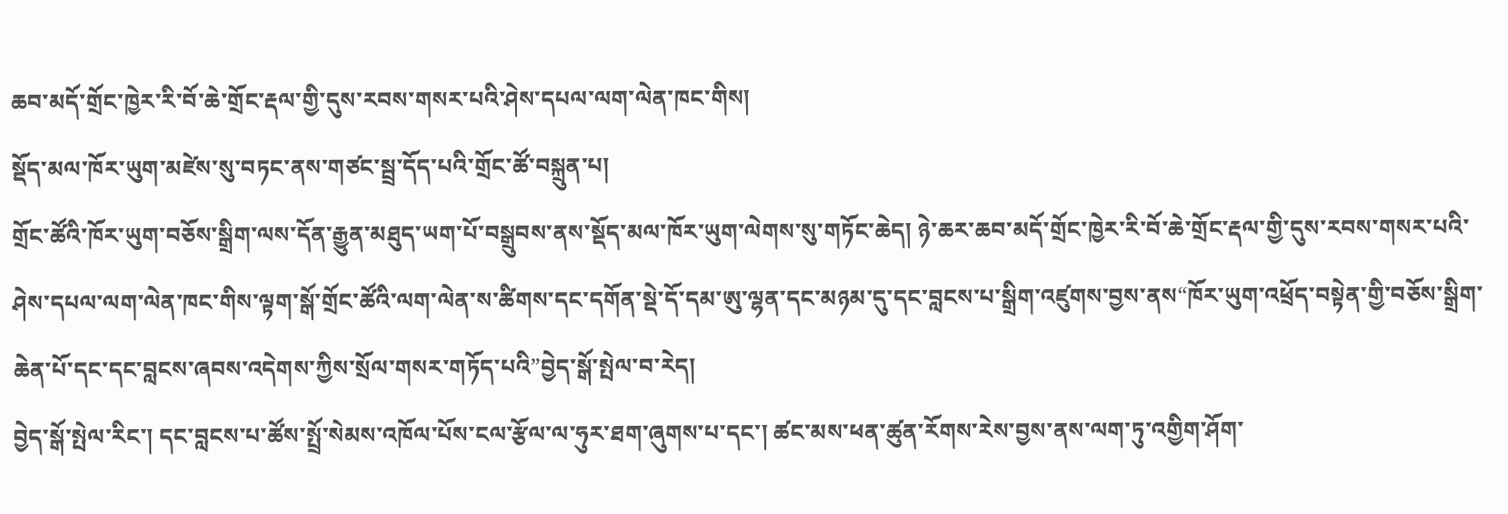ཆབ་མདོ་གྲོང་ཁྱེར་རི་བོ་ཆེ་གྲོང་རྡལ་གྱི་དུས་རབས་གསར་པའི་ཤེས་དཔལ་ལག་ལེན་ཁང་གིས།
སྡོད་མལ་ཁོར་ཡུག་མཛེས་སུ་བཏང་ནས་གཙང་སྦྲ་དོད་པའི་གྲོང་ཚོ་བསྐྲུན་པ།
གྲོང་ཚོའི་ཁོར་ཡུག་བཅོས་སྒྲིག་ལས་དོན་རྒྱུན་མཐུད་ཡག་པོ་བསྒྲུབས་ནས་སྡོད་མལ་ཁོར་ཡུག་ལེགས་སུ་གཏོང་ཆེད། ཉེ་ཆར་ཆབ་མདོ་གྲོང་ཁྱེར་རི་བོ་ཆེ་གྲོང་རྡལ་གྱི་དུས་རབས་གསར་པའི་ཤེས་དཔལ་ལག་ལེན་ཁང་གིས་ལྟག་སྒོ་གྲོང་ཚོའི་ལག་ལེན་ས་ཚིགས་དང་དགོན་སྡེ་དོ་དམ་ཨུ་ལྷན་དང་མཉམ་དུ་དང་བླངས་པ་སྒྲིག་འཛུགས་བྱས་ནས“ཁོར་ཡུག་འཕྲོད་བསྟེན་གྱི་བཅོས་སྒྲིག་ཆེན་པོ་དང་དང་བླངས་ཞབས་འདེགས་ཀྱིས་སྲོལ་གསར་གཏོད་པའི”བྱེད་སྒོ་སྤེལ་བ་རེད།
བྱེད་སྒོ་སྤེལ་རིང་། དང་བླངས་པ་ཚོས་སྤྲོ་སེམས་འཁོལ་པོས་ངལ་རྩོལ་ལ་ཧུར་ཐག་ཞུགས་པ་དང་། ཚང་མས་ཕན་ཚུན་རོགས་རེས་བྱས་ནས་ལག་ཏུ་འགྱིག་ཤོག་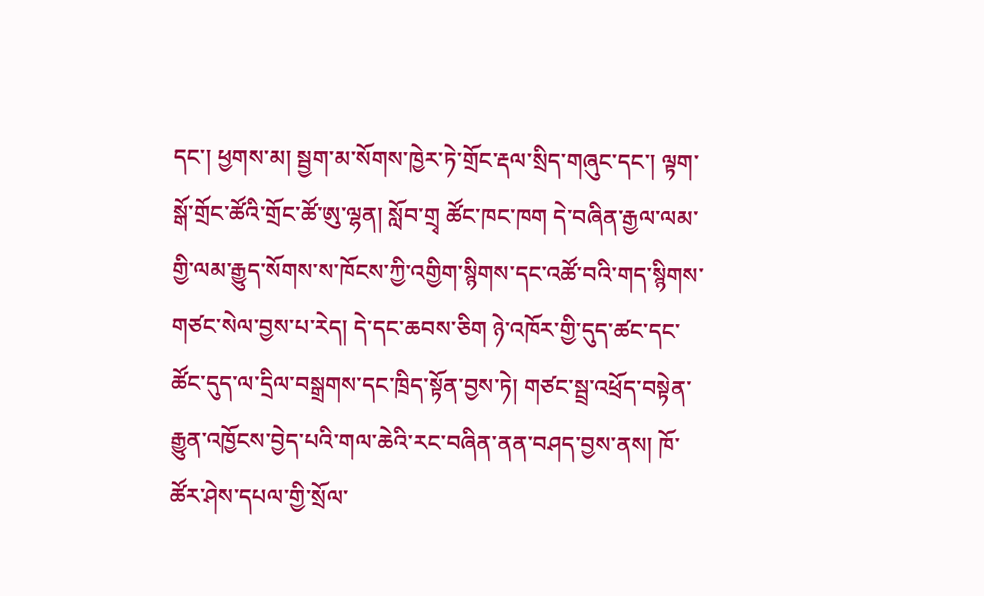དང་། ཕྱགས་མ། སྦྱག་མ་སོགས་ཁྱེར་ཏེ་གྲོང་རྡལ་སྲིད་གཞུང་དང་། ལྟག་སྒོ་གྲོང་ཚོའི་གྲོང་ཚོ་ཨུ་ལྷན། སློབ་གྲྭ ཚོང་ཁང་ཁག དེ་བཞིན་རྒྱལ་ལམ་གྱི་ལམ་རྒྱུད་སོགས་ས་ཁོངས་ཀྱི་འགྱིག་སྙིགས་དང་འཚོ་བའི་གད་སྙིགས་གཙང་སེལ་བྱས་པ་རེད། དེ་དང་ཆབས་ཅིག ཉེ་འཁོར་གྱི་དུད་ཚང་དང་ཚོང་དུད་ལ་དྲིལ་བསྒྲགས་དང་ཁྲིད་སྟོན་བྱས་ཏེ། གཙང་སྦྲ་འཕྲོད་བསྟེན་རྒྱུན་འཁྱོངས་བྱེད་པའི་གལ་ཆེའི་རང་བཞིན་ནན་བཤད་བྱས་ནས། ཁོ་ཚོར་ཤེས་དཔལ་གྱི་སྲོལ་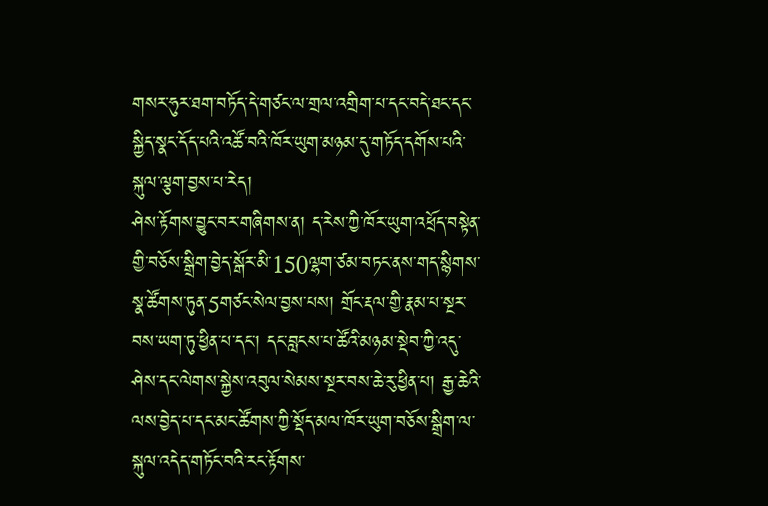གསར་ཧུར་ཐག་བཏོད་དེ་གཙང་ལ་གྲལ་འགྲིག་པ་དང་བདེ་ཐང་དང་སྐྱིད་སྣང་དོད་པའི་འཚོ་བའི་ཁོར་ཡུག་མཉམ་དུ་གཏོད་དགོས་པའི་སྐུལ་ལྕག་བྱས་པ་རེད།
ཤེས་རྟོགས་བྱུང་བར་གཞིགས་ན། ད་རེས་ཀྱི་ཁོར་ཡུག་འཕྲོད་བསྟེན་གྱི་བཅོས་སྒྲིག་བྱེད་སྒོར་མི་150ལྷག་ཙམ་བཏང་ནས་གད་སྙིགས་སྣ་ཚོགས་ཏུན་5གཙང་སེལ་བྱས་པས། གྲོང་རྡལ་གྱི་རྣམ་པ་སྔར་བས་ཡག་ཏུ་ཕྱིན་པ་དང་། དང་བླངས་པ་ཚོའི་མཉམ་སྡེབ་ཀྱི་འདུ་ཤེས་དང་ལེགས་སྐྱེས་འབུལ་སེམས་སྔར་བས་ཆེ་རུ་ཕྱིན་པ། རྒྱ་ཆེའི་ལས་བྱེད་པ་དང་མང་ཚོགས་ཀྱི་སྡོད་མལ་ཁོར་ཡུག་བཅོས་སྒྲིག་ལ་སྐུལ་འདེད་གཏོང་བའི་རང་རྟོགས་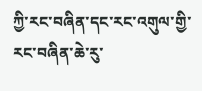ཀྱི་རང་བཞིན་དང་རང་འགུལ་གྱི་རང་བཞིན་ཆེ་རུ་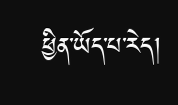ཕྱིན་ཡོད་པ་རེད།